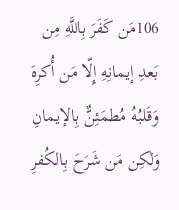106مَن كَفَرَ بِاللَّهِ مِن بَعدِ إيمانِهِ إِلّا مَن أُكرِهَ وَقَلبُهُ مُطمَئِنٌّ بِالإيمانِ وَلٰكِن مَن شَرَحَ بِالكُفرِ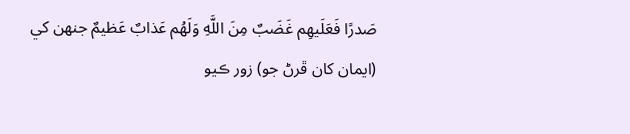صَدرًا فَعَلَيهِم غَضَبٌ مِنَ اللَّهِ وَلَهُم عَذابٌ عَظيمٌ جنھن کي (ايمان کان ڦرڻ جو) زور ڪيو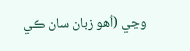وڃي (اُھو زبان سان ڪي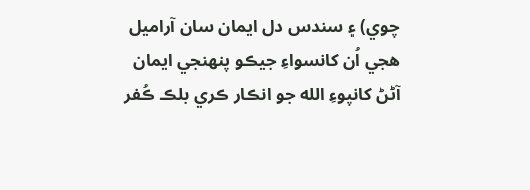چوي) ۽ سندس دل ايمان سان آراميل ھجي اُن کانسواءِ جيڪو پنھنجي ايمان آڻڻ کانپوءِ الله جو انڪار ڪري بلڪ ڪُفر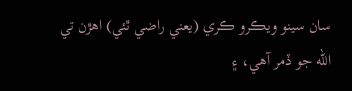سان سينو ويڪرو ڪري (يعني راضي ٿئي) اھڙن تي الله جو ڏمر آھي، ۽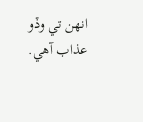انھن تي وڏو عذاب آھي.